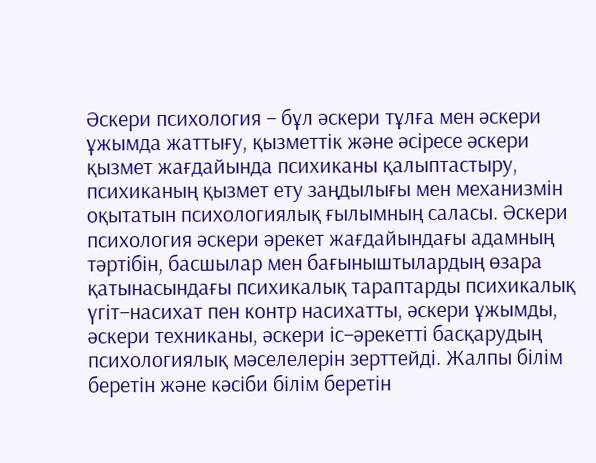Әскери психология – бұл әскери тұлға мен әскери ұжымда жаттығу, қызметтік және әсіресе әскери қызмет жағдайында психиканы қалыптастыру, психиканың қызмет ету заңдылығы мен механизмін оқытатын психологиялық ғылымның саласы. Әскери психология әскери әрекет жағдайындағы адамның тәртібін, басшылар мен бағыныштылардың өзара қатынасындағы психикалық тараптарды психикалық үгіт–насихат пен контр насихатты, әскери ұжымды, әскери техниканы, әскери іс–әрекетті басқарудың психологиялық мәселелерін зерттейді. Жалпы білім беретін және кәсіби білім беретін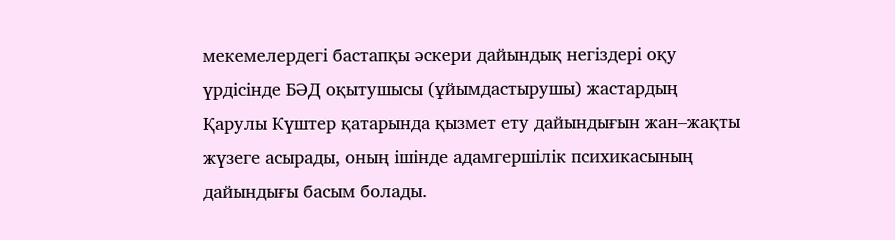мекемелердегі бастапқы әскери дайындық негіздері оқу үрдісінде БӘД оқытушысы (ұйымдастырушы) жастардың Қарулы Күштер қатарында қызмет ету дайындығын жан–жақты жүзеге асырады, оның ішінде адамгершілік психикасының дайындығы басым болады.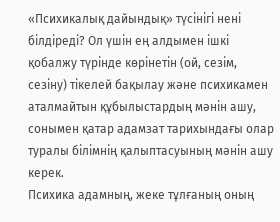«Психикалық дайындық» түсінігі нені білдіреді? Ол үшін ең алдымен ішкі қобалжу түрінде көрінетін (ой, сезім, сезіну) тікелей бақылау және психикамен аталмайтын құбылыстардың мәнін ашу, сонымен қатар адамзат тарихындағы олар туралы білімнің қалыптасуының мәнін ашу керек.
Психика адамның, жеке тұлғаның оның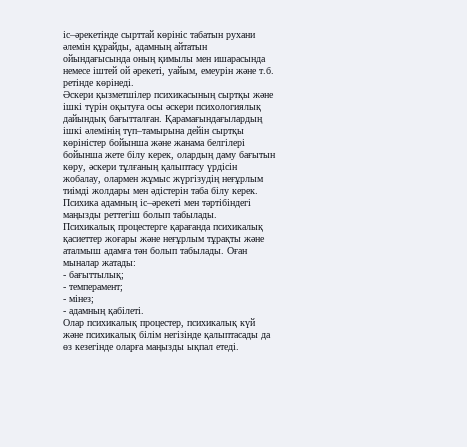іс–әрекетінде сырттай көрініс табатын рухани әлемін құрайды, адамның айтатын ойындағысында оның қимылы мен ишарасында немесе іштей ой әрекеті, уайым, емеурін және т.б. ретінде көрінеді.
Әскери қызметшілер психикасының сыртқы және ішкі түрін оқытуға осы әскери психологиялық дайындық бағытталған. Қарамағындағылардың ішкі әлемінің түп–тамырына дейін сыртқы көріністер бойынша және жанама белгілері бойынша жете білу керек, олардың даму бағытын көру, әскери тұлғаның қалыптасу үрдісін жобалау, олармен жұмыс жүргізудің неғұрлым тиімді жолдары мен әдістерін таба білу керек.
Психика адамның іс–әрекеті мен тәртібіндегі маңызды реттегіш болып табылады.
Психикалық процестерге қарағанда психикалық қасиеттер жоғары және неғұрлым тұрақты және аталмыш адамға тән болып табылады. Оған мыналар жатады:
- бағыттылық;
- темперамент;
- мінез;
- адамның қабілеті.
Олар психикалық процестер, психикалық күй және психикалық білім негізінде қалыптасады да өз кезегінде оларға маңызды ықпал етеді.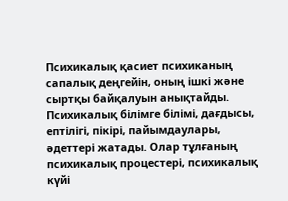Психикалық қасиет психиканың сапалық деңгейін, оның ішкі және сыртқы байқалуын анықтайды.
Психикалық білімге білімі, дағдысы, ептілігі, пікірі, пайымдаулары, әдеттері жатады. Олар тұлғаның психикалық процестері, психикалық күйі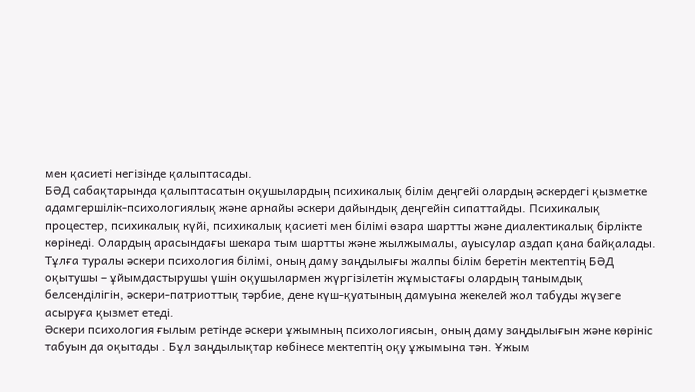мен қасиеті негізінде қалыптасады.
БӘД сабақтарында қалыптасатын оқушылардың психикалық білім деңгейі олардың әскердегі қызметке адамгершілік-психологиялық және арнайы әскери дайындық деңгейін сипаттайды. Психикалық процестер, психикалық күйі, психикалық қасиеті мен білімі өзара шартты және диалектикалық бірлікте көрінеді. Олардың арасындағы шекара тым шартты және жылжымалы, ауысулар аздап қана байқалады.
Тұлға туралы әскери психология білімі, оның даму заңдылығы жалпы білім беретін мектептің БӘД оқытушы – ұйымдастырушы үшін оқушылармен жүргізілетін жұмыстағы олардың танымдық белсенділігін, әскери-патриоттық тәрбие, дене күш-қуатының дамуына жекелей жол табуды жүзеге асыруға қызмет етеді.
Әскери психология ғылым ретінде әскери ұжымның психологиясын, оның даму заңдылығын және көрініс табуын да оқытады . Бұл заңдылықтар көбінесе мектептің оқу ұжымына тән. Ұжым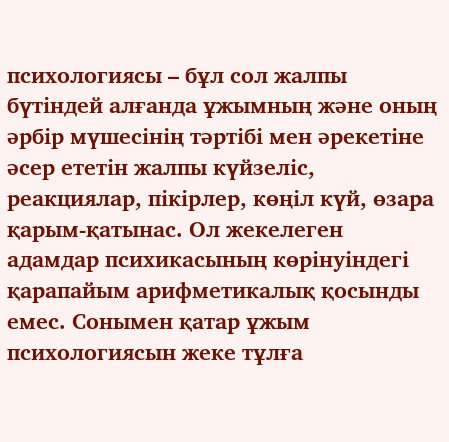психологиясы – бұл сол жалпы бүтіндей алғанда ұжымның және оның әрбір мүшесінің тәртібі мен әрекетіне әсер ететін жалпы күйзеліс, реакциялар, пікірлер, көңіл күй, өзара қарым-қатынас. Ол жекелеген адамдар психикасының көрінуіндегі қарапайым арифметикалық қосынды емес. Сонымен қатар ұжым психологиясын жеке тұлға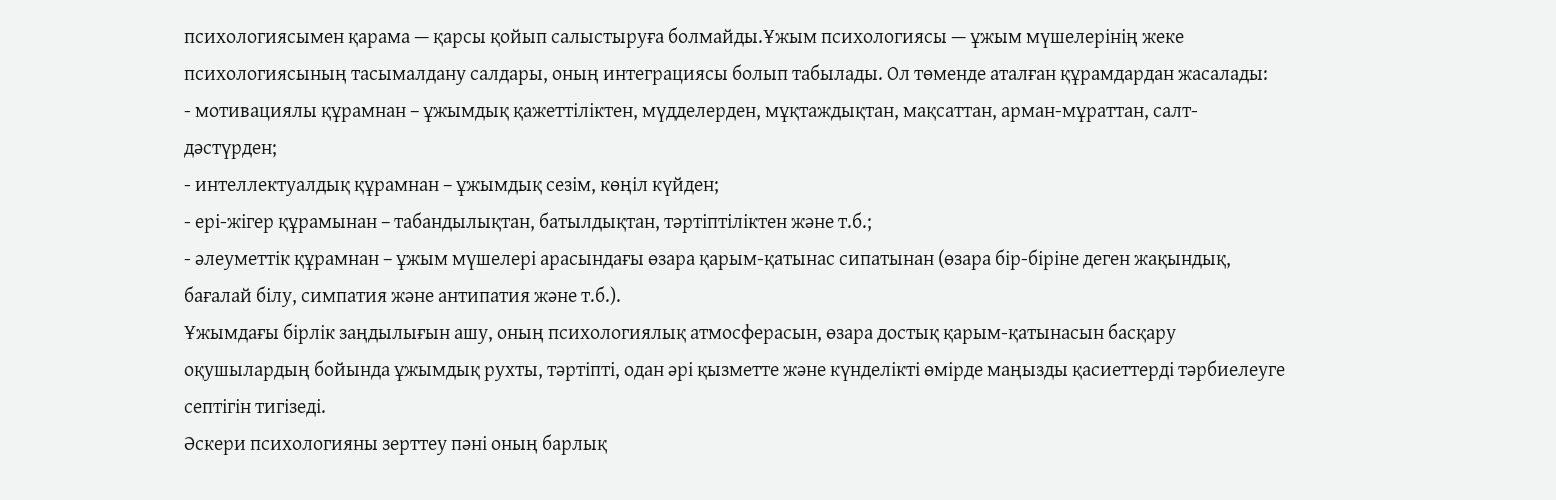психологиясымен қарама — қарсы қойып салыстыруға болмайды.Ұжым психологиясы — ұжым мүшелерінің жеке психологиясының тасымалдану салдары, оның интеграциясы болып табылады. Ол төменде аталған құрамдардан жасалады:
- мотивациялы құрамнан – ұжымдық қажеттіліктен, мүдделерден, мұқтаждықтан, мақсаттан, арман-мұраттан, салт-дәстүрден;
- интеллектуалдық құрамнан – ұжымдық сезім, көңіл күйден;
- ері-жігер құрамынан – табандылықтан, батылдықтан, тәртіптіліктен және т.б.;
- әлеуметтік құрамнан – ұжым мүшелері арасындағы өзара қарым-қатынас сипатынан (өзара бір-біріне деген жақындық, бағалай білу, симпатия және антипатия және т.б.).
Ұжымдағы бірлік заңдылығын ашу, оның психологиялық атмосферасын, өзара достық қарым-қатынасын басқару оқушылардың бойында ұжымдық рухты, тәртіпті, одан әрі қызметте және күнделікті өмірде маңызды қасиеттерді тәрбиелеуге септігін тигізеді.
Әскери психологияны зерттеу пәні оның барлық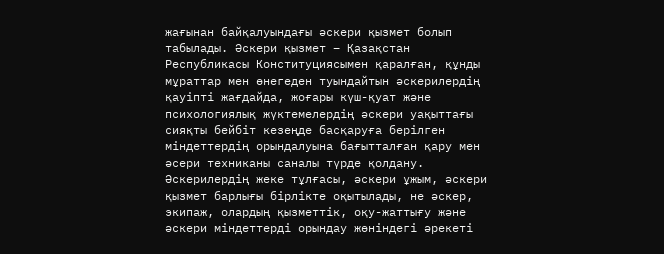жағынан байқалуындағы әскери қызмет болып табылады. Әскери қызмет – Қазақстан Республикасы Конституциясымен қаралған, құнды мұраттар мен өнегеден туындайтын әскерилердің қауіпті жағдайда, жоғары күш-қуат және психологиялық жүктемелердің әскери уақыттағы сияқты бейбіт кезеңде басқаруға берілген міндеттердің орындалуына бағытталған қару мен әсери техниканы саналы түрде қолдану.
Әскерилердің жеке тұлғасы, әскери ұжым, әскери қызмет барлығы бірлікте оқытылады, не әскер, экипаж, олардың қызметтік, оқу-жаттығу және әскери міндеттерді орындау жөніндегі әрекеті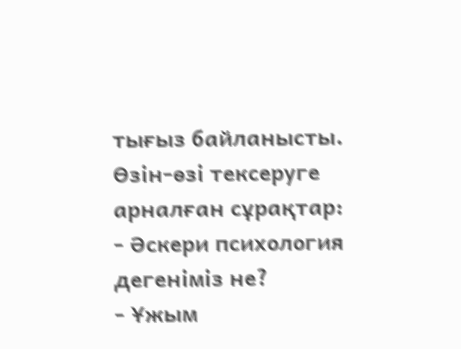тығыз байланысты.
Өзін-өзі тексеруге арналған сұрақтар:
- Әскери психология дегеніміз не?
- Ұжым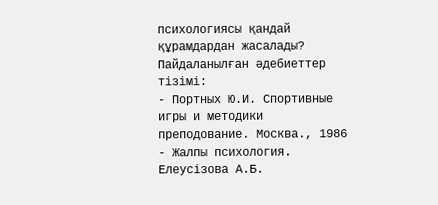психологиясы қандай құрамдардан жасалады?
Пайдаланылған әдебиеттер тізімі:
- Портных Ю.И. Спортивные игры и методики преподование. Москва., 1986
- Жалпы психология. Елеусізова А.Б.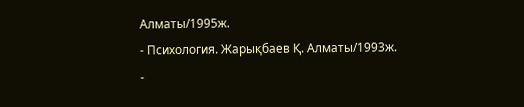Алматы/1995ж.
- Психология. Жарықбаев Қ. Алматы/1993ж.
-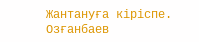Жантануға кіріспе. Озғанбаев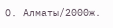О. Алматы/2000ж.